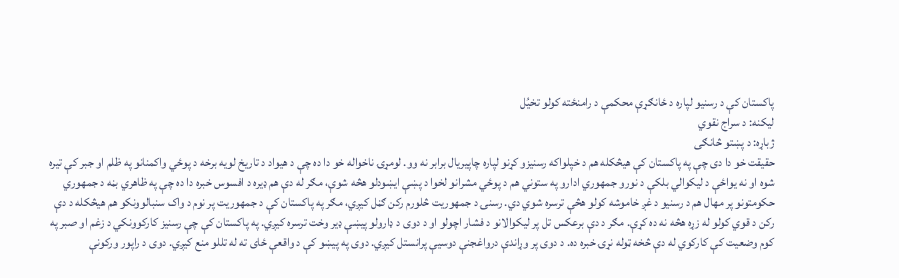پاکستان کې د رسنیو لپاره د ځانګړې محکمې د رامنځته کولو تخیُل
لیکنه: د سراج نقوي
ژباړه: د پښتو څانګی
حقیقت خو دا دی چې په پاکستان کې هیڅکله هم د خپلواکه رسنیزو کړنو لپاره چاپیریال برابر نه وو. لومړۍ ناخواله خو دا ده چې د هیواد د تاریخ لویه برخه د پوځي واکمنانو په ظلم او جبر کې تیره شوه او نه یواځې د لیکوالي بلکې د نورو جمهوري ادارو په ستوني هم د پوځي مشرانو لخوا د پښې ایښودلو هڅه شوې، مګر له دې هم ډیره د افسوس خبره دا ده چې په ظاهري بڼه د جمهوري حکومتونو پر مهال هم د رسنیو د غږ خاموشه کولو هڅې ترسره شوي دي. رسنۍ د جمهوریت څلورم رکن ګڼل کیږي، مګر په پاکستان کې د جمهوریت پر نوم د واک سنبالوونکو هم هیڅکله د دې رکن د قوي کولو له زړه هڅه نه ده کړې. مګر د دې برعکس تل پر لیکوالانو د فشار اچولو او د دوی د ډارولو پیښې ډير وخت ترسره کیږي. په پاکستان کې چې رسنیز کارکوونکي د زغم او صبر په کوم وضعیت کې کارکوي له دې څخه ټوله نړۍ خبره ده. د دوی پر وړاندې درواغجنې دوسیې پرانستل کیږي. دوی په پیښو کې د واقعې ځای ته له تللو منع کیږي. دوی د راپور ورکونې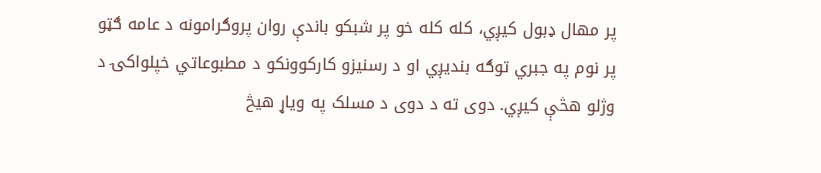پر مهال ډبول کیږي، کله کله خو پر شبکو باندې روان پروګرامونه د عامه ګټو پر نوم په جبري توګه بندیږي او د رسنیزو کارکوونکو د مطبوعاتي خپلواکۍ د وژلو هڅې کیږي. دوی ته د دوی د مسلک په ویاړ هیڅ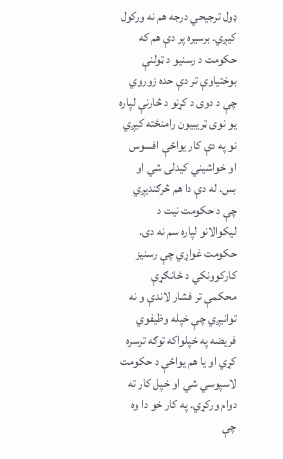ډول ترجیحي درجه هم نه ورکول کیږي. برسیره پر دې هم که حکومت د رسنیو د ټولنې بوختیاوې تر دې حده زوروي چې د دوی د کړنو د څارنې لپاره یو نوی ټریبیون رامنځته کیږي نو په دې کار یواځې افسوس او خواشیني کیدلی شي او بس. له دې دا هم څرګندیږي چې د حکومت نیت د لیکوالانو لپاره سم نه دی. حکومت غواړي چې رسنیز کارکوونکي د ځانګړې محکمې تر فشار لاندې و نه توانیږي چې خپله وظیفوي فریضه په خپلواکه توګه ترسره کړي او یا هم یواځې د حکومت لاسپوسي شي او خپل کار ته دوام ورکړي. په کار خو دا وه چې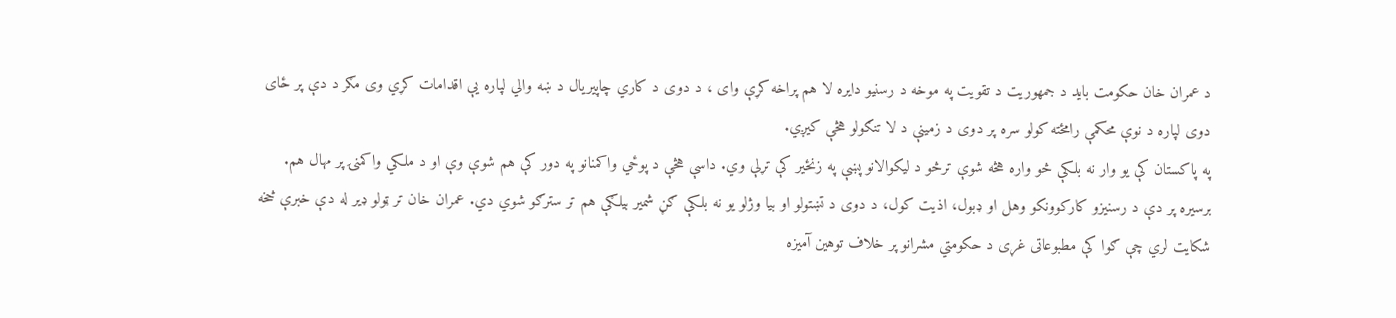د عمران خان حکومت باید د جمهوریت د تقویت په موخه د رسنیو دایره لا هم پراخه کړې وای ، د دوی د کاري چاپیریال د ښه والي لپاره یې اقدامات کړي وی مګر د دې پر ځای دوی لپاره د نوې محکمې رامځته کولو سره پر دوی د زمینې د لا تنګولو هڅې کیږي.
په پاکستان کې یو وار نه بلکې څو واره هڅه شوې ترڅو د لیکوالانو پښې په زنځير کې تړلې وي. داسې هڅې د پوځي واکمنانو په دور کې هم شوې وې او د ملکي واکمنۍ پر مهال هم. برسیره پر دې د رسنیزو کارکوونکو وهل او ډبول، اذیت کول، د دوی د تښتولو او بیا وژلو یو نه بلکې ګڼ شمیر بیلګې هم تر سترګو شوي دي. عمران خان تر ټولو ډير له دې خبرې څخه شکایت لري چې ګوا کې مطبوعاتی غړی د حکومتي مشرانو پر خلاف توهین آمیزه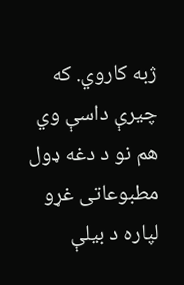ژبه کاروي. که چیرې داسې وي هم نو د دغه ډول مطبوعاتی غړو لپاره د بیلې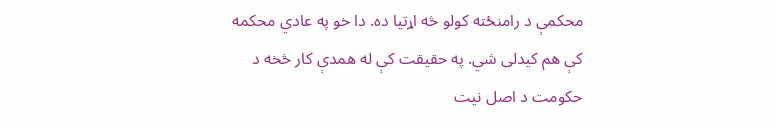محکمې د رامنځته کولو څه اړتیا ده. دا خو په عادي محکمه کې هم کیدلی شي. په حقیقت کې له همدې کار څخه د حکومت د اصل نیت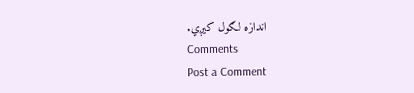اندازه لګول کیږي.
Comments
Post a Comment